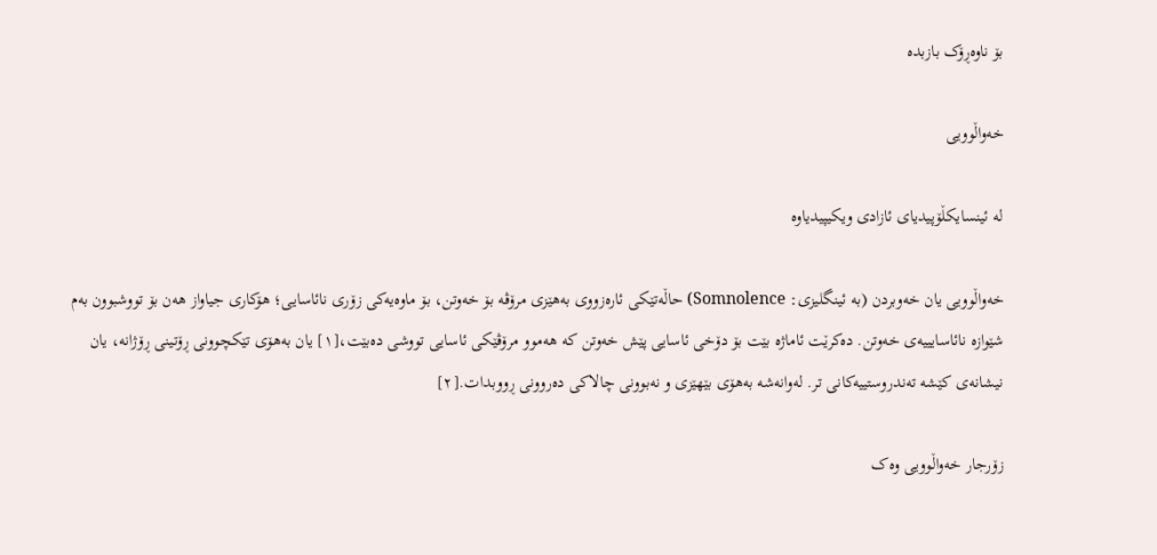بۆ ناوەڕۆک بازبدە

خەواڵوویی

لە ئینسایکڵۆپیدیای ئازادی ویکیپیدیاوە

خەواڵوویی یان خەوبردن (بە ئینگلیزی: Somnolence) حاڵەتێکی ئارەزووی بەھێزی مرۆڤە بۆ خەوتن، بۆ ماوەیەکی زۆری نائاسایی؛ ھۆکاری جیاواز ھەن بۆ تووشبوون بەم شێوازە نائاسایییەی خەوتن. دەکرێت ئاماژە بێت بۆ دۆخی ئاسایی پێش خەوتن کە ھەموو مرۆڤێکی ئاسایی تووشی دەبێت،[١] یان بەھۆی تێکچوونی ڕۆتینی ڕۆژانە، یان نیشانەی کێشە تەندروستییەکانی تر. لەوانەشە بەھۆی بێھێزی و نەبوونی چالاکی دەروونی ڕووبدات.[٢]

زۆرجار خەواڵوویی وەک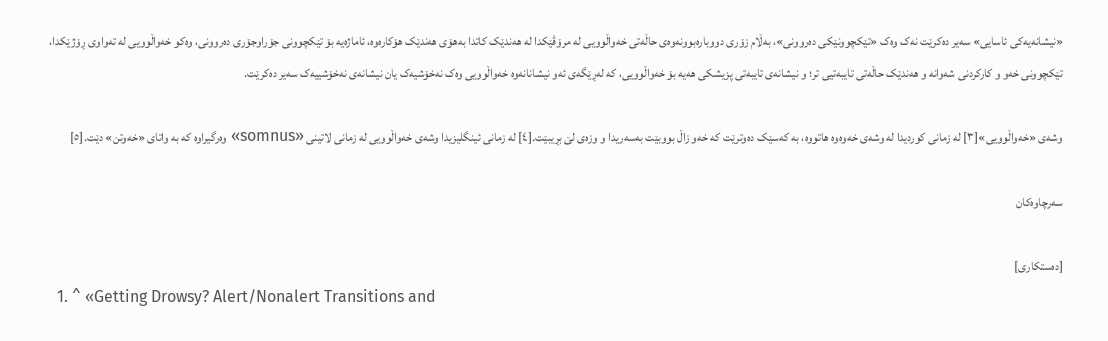«نیشانەیەکی ئاسایی» سەیر دەکرێت نەک وەک «تێکچوونێکی دەروونی»، بەڵام زۆری دووبارەبوونەوەی حاڵەتی خەواڵوویی لە مرۆڤێکدا لە ھەندێک کاتدا بەھۆی ھەندێک ھۆکارەوە، ئاماژەیە بۆ تێکچوونی جۆراوجۆری دەروونی، وەکو خەواڵوویی لە تەواوی ڕۆژێکدا، تێکچوونی خەو و کارکردنی شەوانە و ھەندێک حاڵەتی تایبەتیی تر؛ و نیشانەی تایبەتی پزیشکی ھەیە بۆ خەواڵوویی، کە لەڕێگەی ئەو نیشانانەوە خەواڵوویی وەک نەخۆشیەک یان نیشانەی نەخۆشییەک سەیر دەکرێت.

وشەی «خەواڵوویی»[٣] لە زمانی کوردیدا لە وشەی خەوەوە ھاتووە، بە کەسێک دەوترێت کە خەو زاڵ بووبێت بەسەریدا و وزەی لێ بڕیبێت.[٤] لە زمانی ئینگلیزیدا وشەی خەواڵوویی لە زمانی لاتینی «somnus» وەرگیراوە کە بە واتای «خەوتن» دێت.[٥]

سەرچاوەکان

[دەستکاری]
  1. ^ «Getting Drowsy? Alert/Nonalert Transitions and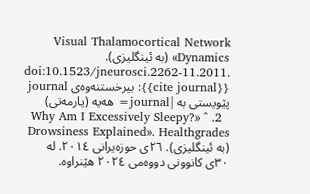Visual Thalamocortical Network Dynamics» (بە ئینگلیزی). doi:10.1523/jneurosci.2262-11.2011. {{cite journal}}: بیرخستنەوەی journal پێویستی بە |journal= ھەیە (یارمەتی)
  2. ^ «Why Am I Excessively Sleepy? Drowsiness Explained». Healthgrades (بە ئینگلیزی). ٢٦ی حوزەیرانی ٢٠١٤. لە ٣٠ی کانوونی دووەمی ٢٠٢٤ ھێنراوە.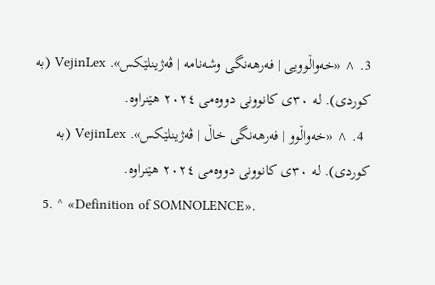3. ^ «خەواڵوویی | فەرھەنگی وشەنامە | ڤەژینلێکس». VejinLex (بە کوردی). لە ٣٠ی کانوونی دووەمی ٢٠٢٤ ھێنراوە.
  4. ^ «خەواڵوو | فەرھەنگی خاڵ | ڤەژینلێکس». VejinLex (بە کوردی). لە ٣٠ی کانوونی دووەمی ٢٠٢٤ ھێنراوە.
  5. ^ «Definition of SOMNOLENCE».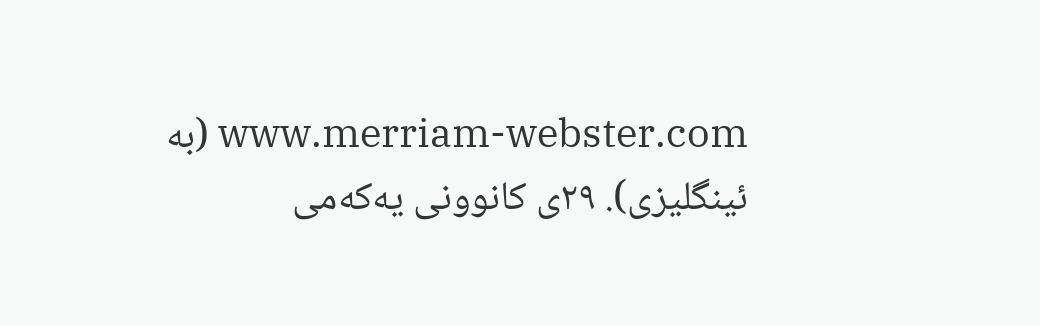www.merriam-webster.com (بە ئینگلیزی). ٢٩ی کانوونی یەکەمی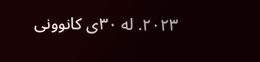٢٠٢٣. لە ٣٠ی کانوونی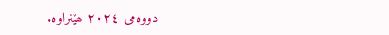دووەمی ٢٠٢٤ ھێنراوە.